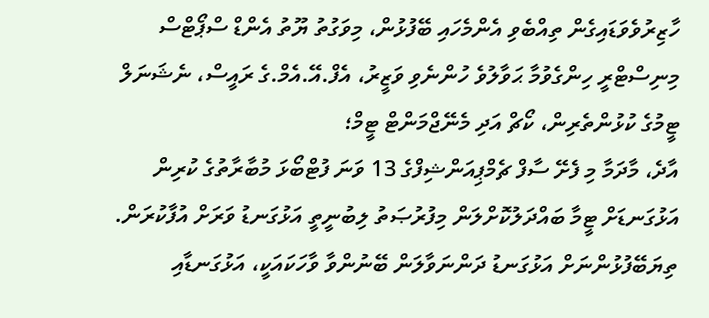ހާޒިރުވެވަޑައިގެން ތިއްބެވި އެންމެހައި ބޭފުޅުން، މިވަގުތު ޔޫތު އެންޑް ސްޕޯޓްސް މިނިސްޓްރީ ހިންގެވުމާ ޙަވާލުވެ ހުންނެވި ވަޒީރު، އެފް.އޭ.އެމް.ގެ ރައީސް، ނެޝަނަލް ޓީމުގެ ކުޅުންތެރިން، ކޯޗް އަދި މެނޭޖްމަންޓް ޓީމް؛
އާދެ، މާދަމާ މި ފެށޭ ސާފް ޗެމްޕިއަންޝިފްގެ 13 ވަނަ ފުޓްބޯޅަ މުބާރާތުގެ ކުރިން އަޅުގަނޑަށް ޓީމާ ބައްދަލުކޮށްލަން މިފުރުޞަތު ލިބުނީތީ އަޅުގަނޑު ވަރަށް އުފާކުރަން. ތިޔަބޭފުޅުންނަށް އަޅުގަނޑު ދަންނަވާލަން ބޭނުންވާ ވާހަކައަކީ، އަޅުގަނޑާއި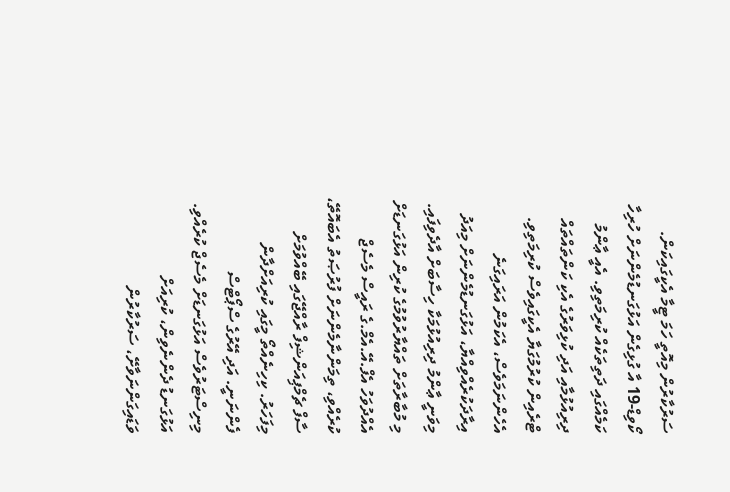ސަރުކާރުން މިއޮތީ ހަމަ ޓީމާ އެކީގައިކަން.
ކޯވިޑް-19 އާ ގުޅިގެން އަޅުގަނޑުމެންނަށް ހުރިހާ ކަމެއްގައި ދަތިތަކެއް ކުރިމަތިވި. އެއީ ޢާންމު ދިރިއުޅުމާއި އަދި ކުޅިވަރުގެ އެކި ކަންތައްތައް ޓްރެއިން ކުރުމުގަޔާ އެކީގައިވެސް ކުރިމަތިވި. އެހެންނަމަވެސް، އެކަމުން އަރައިގަނެ އިރާދަކުރެއްވިއްޔާ، އަޅުގަނޑުމެންނަށް މިއަދު މިވަނީ ޢާންމު ދިރިއުޅުމަކާ ހިސާބަށް އާދެވިފައި. މި މުބާރާތަށް ތައްޔާރުވުމުގެ ކުރިން އަޅުގަނޑަށް އެއްދުވަހު އެފް.އޭ.އެމް.ގެ ރައީސް މެސެޖް ކުރެއްވި، ތިމަންނާމެންނަށް ފުރުޞަތު އެބައޮތޭ، ސާފް ޗެމްޕިއަންޝިފް ރާއްޖޭގައި ބޭއްވުމަށް މިފަހަރު. ކިހިނެއްތޯ މީގައި ކުރިއަށްދާން ފެންނަނީ. އަދި އޭރުގެ ސްޕޯޓްސް މިނިސްޓަރުވެސް އަޅުގަނޑަށް މެސެޖް ކުރެއްވި. އަޅުގަނޑު ދެންނެވިން، ކުރިއަށް ވަޑައިގަންނަވާށޭ، ސަރުކާރުން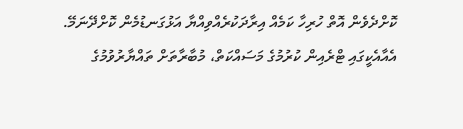ކޮށްދެވެން އޮތް ހުރިހާ ކަމެއް އިރާދަކުރެއްވިއްޔާ އަޅުގަނޑުމެން ކޮށްދޭނަމޭ. އެއާއެކީގައި ޓްރެއިން ކުރުމުގެ މަސައްކަތް، މުބާރާތަށް ތައްޔާރުވުމުގެ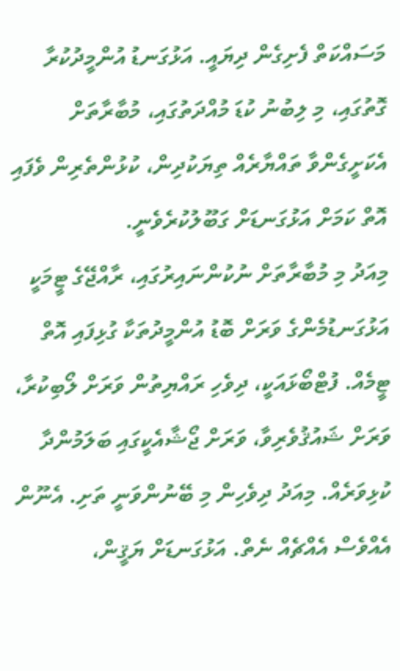މަސައްކަތް ފެށިގެން ދިޔައީ. އަޅުގަނޑު އުންމީދުކުރާ ގޮތުގައި، މި ލިބުނު ކުޑަ މުއްދަތުގައި، މުބާރާތަށް އެކަށީގެންވާ ތައްޔާރެއް ތިޔަކުދިން، ކުޅުންތެރިން ވެފައި އޮތް ކަމަށް އަޅުގަނޑަށް ގަބޫލުކުރެވެނީ.
މިއަދު މި މުބާރާތަށް ނުކުންނައިރުގައި، ރާއްޖޭގެ ޓީމަކީ އަޅުގަނޑުމެންގެ ވަރަށް ބޮޑު އުންމީދުތަކާ ގުޅިފައި އޮތް ޓީމެއް. ފުޓްބޯޅައަކީ، ދިވެހި ރައްޔިތުން ވަރަށް ލޯބިކުރާ، ވަރަށް ޝައުޤުވެރިވާ، ވަރަށް ޖޯޝާއެކީގައި ބަލަމުންދާ ކުޅިވަރެއް. މިއަދު ދިވެހިން މި ބޭނުންވަނީ ތަށި. އެނޫން އެއްވެސް އެއްޗެއް ނެތް. އަޅުގަނޑަށް ޔަޤީން،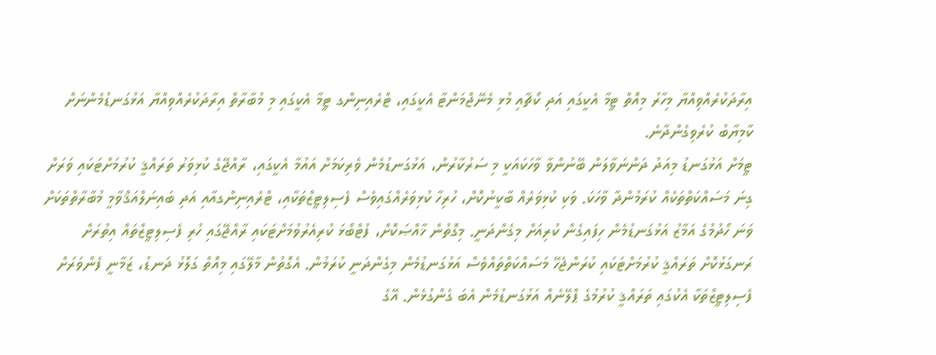އިރާދަކުރެއްވިއްޔާ މިހާރު މިއޮތް ޓީމާ އެކީގައި އަދި ކޯޗާއި މުޅި މެނޭޖްމަންޓާ އެކީގައި، ޓްރެއިނިންގ ޓީމާ އެކީގައި މި މުބާރާތް އިރާދަކުރެއްވިއްޔާ އަޅުގަނޑުމެންނަށް ކާމިޔާބު ކުރެވިގެންދާނެ.
ޓީމަށް އަޅުގަނޑު މިއަދު ދަންނަވާލަން ބޭނުންވާ ވާހަކައަކީ މި ސަރުކާރުން، އަޅުގަނޑުމެން ވެރިކަމަށް އައުމާ އެކީގައި، ރާއްޖޭގެ ކުޅިވަރު ތަރައްޤީ ކުރުމަށްޓަކައި ވަރަށް ގިނަ މަސައްކަތްތަކެއް ކުރަމުންދާ ވާހަކަ. ވަކި ކުޅިވަރެއް ބާކީނުކޮށް، ހުރިހާ ކުޅިވަރެއްގައިވެސް ފެސިލިޓީޒްތަކާއި، ޓްރެއިނިންގއާއި އަދި ބައިނަލްއަޤްވާމީ މުބާރާތްތަކަށް ވަނަ ހޯދުމުގެ އަމާޒު އަޅުގަނޑުމެން ހިފައިގެން ކުރިއަށް މިގެންދަނީ. މިގޮތުން ޚާއްޞަކޮށް، ފުޓްބޯޅަ ކުރިއެރުވުމަށްޓަކައި ރާއްޖޭގައި ހުރި ފެސިލިޓީޒްތައް އިތުރަށް ރަނގަޅުކޮށް ތަރައްޤީ ކުރުމަށްޓަކައި ކުރަންޖެހޭ މަސައްކަތްތައްވެސް އަޅުގަނޑުމެން މިގެންދަނީ ކުރަމުން. އެގޮތުން މާލޭގައި މިއޮތް ގަލޮޅު ދަނޑު، ޒަމާނީ ފެންވަރަށް ފެސިލިޓީޒްތަކާ އެކުގައި ތަރައްޤީ ކުރުމުގެ ޕްލޭނެއް އަޅުގަނޑުމެން އެބަ ގެންގުޅެން. އޭގެ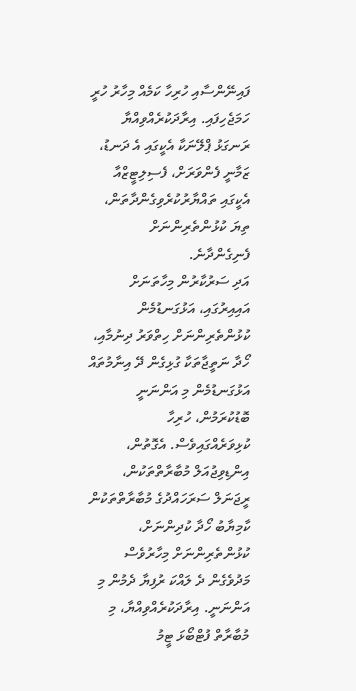ފައިނޭންސާއި ހުރިހާ ކަމެއް މިހާރު ހުރީ ހަމަޖެހިފައި. އިރާދަކުރެއްވިއްޔާ ރަނގަޅު ޕްލޭނަކާ އެކީގައި އެ ދަނޑު، ޒަމާނީ ފެންވަރަށް، ފެސިލިޓީޒްއާ އެކީގައި ތައްޔާރުކުރެވިގެންދާތަން، ތިޔަ ކުޅުންތެރިންނަށް ފެނިގެންދާނެ.
އަދި ސަރުކާރުން މިހާތަނަށް އައިއިރުގައި، އަޅުގަނޑުމެން ކުޅުންތެރިންނަށް ހިތްވަރު ދިނުމާއި، ހޯދާ ނަތީޖާތަކާ ގުޅިގެން ދޭ އިނާމުތައް އަޅުގަނޑުމެން މި އަންނަނީ ބޮޑުކުރަމުން، ހުރިހާ ކުޅިވަރެއްގައިވެސް. އެގޮތުން، އިންޑިވިޖުއަލް މުބާރާތްތަކުން، ރީޖަނަލް ސަރަހައްދުގެ މުބާރާތްތަކުން ކާމިޔާބު ހޯދާ ކުދިންނަށް، ކުޅުންތެރިންނަށް މިހާރުވެސް މަދުވެގެން ދެ ލައްކަ ރުފިޔާ ދެމުން މި އަންނަނީ. އިރާދަކުރެއްވިއްޔާ، މި މުބާރާތް ފުޓްބޯޅަ ޓީމު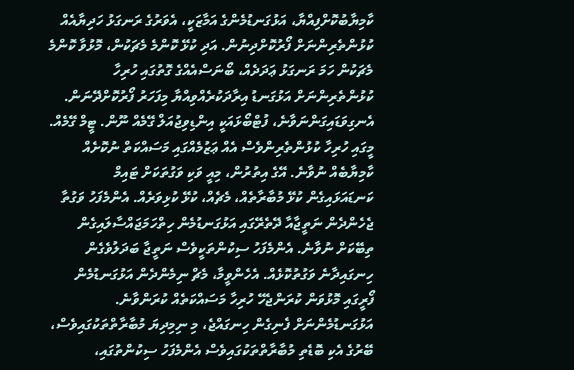ކާމިޔާބުކޮށްފިއްޔާ، އަޅުގަނޑުމެންގެ އަމާޒަކީ، އެވަރުގެ ރަނގަޅު ހަދިޔާއެއް ކުޅުންތެރިންނަށް ފޯރުކޮށްދިނުން. އަދި ކުޅޭ ކޮންމެ މެޗަކުން، މޮޅުވާ ކޮންމެ މެޗަކުން ހަމަ ރަނގަޅު ޢަދަދެއް، ބޯނަސްއެއްގެ ގޮތުގައި ހުރިހާ ކުޅުންތެރިންނަށް އަޅުގަނޑު އިރާދަކުރެއްވިއްޔާ މިފަހަރު ފޯރުކޮށްދޭނަން.
އެނގިވަޑައިގަންނަވާނެ، ފުޓްބޯޅައަކީ އިންޑިވިޖުއަލް ގޭމެއް ނޫން. ޓީމް ގޭމެއް. މީގައި ހުރިހާ ކުޅުންތެރިންވެސް އެއް ޢަޒުމެއްގައި މަސައްކަތް ނުކޮށެއް ކާމިޔާބެއް ނުވާނެ. އޭގެ އިތުރުން، މިއީ ވަކި ވަގުތަކަށް ޓައިމް ކަނޑައަޅައިގެން ކުޅޭ މުބާރާތެއް، މެޗެއް، ކުޅޭ ކުޅިވަރެއް. އެންމެފަހު ވަގުތާ ޖެހެންދެން ނަތީޖާއާ ދޭތެރޭގައި އަޅުގަނޑުމެން ހިތްހަމަޖައްސާލައިގެން ތިބޭކަށް ނުވާނެ. އެންމެފަހު ސިކުންތަކީވެސް ނަތީޖާ ބަދަލުވެގެން ހިނގައިދާނެ ވަގުތުކޮޅެއް. އެހެންވީމާ، މެޗް ނިމެންދެން އަޅުގަނޑުމެން ފޯރީގައި މޮޅުވަން ކުރަންޖެހޭ ހުރިހާ މަސައްކަތެއް ކުރަންވާނެ. އަޅުގަނޑުމެންނަށް ފެނިގެން ހިނގައްޖެ، މި ނިމިދިޔަ މުބާރާތްތަކުގައިވެސް، ބޭރުގެ އެކި ބޮޑެތި މުބާރާތްތަކުގައިވެސް އެންމެފަހު ސިކުންތުގައި،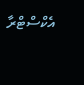އެކްސްޓްރާ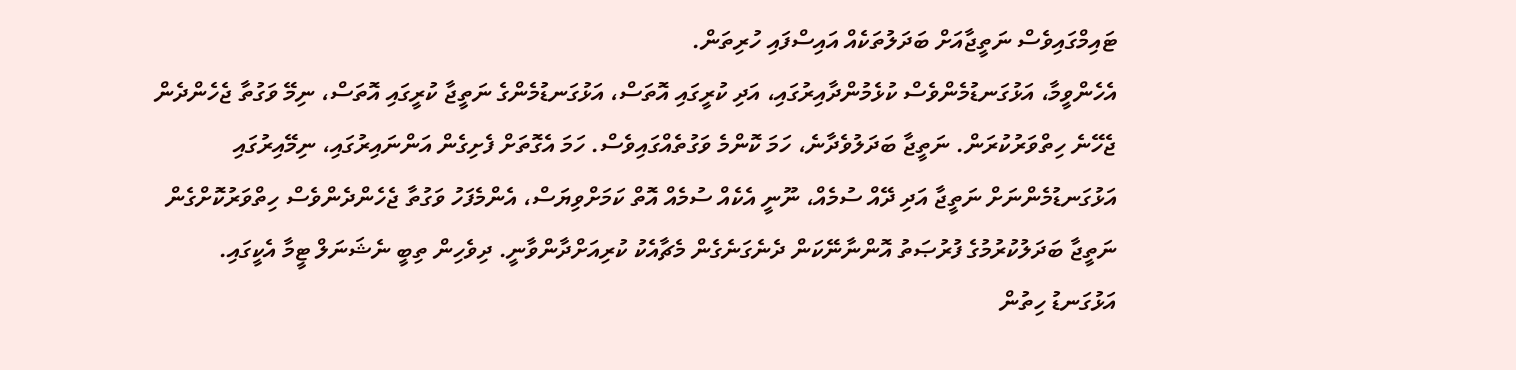ޓައިމްގައިވެސް ނަތީޖާއަށް ބަދަލުތަކެއް އައިސްފައި ހުރިތަން.
އެހެންވީމާ، އަޅުގަނޑުމެންވެސް ކުޅެމުންދާއިރުގައި، އަދި ކުރީގައި އޮތަސް، އަޅުގަނޑުމެންގެ ނަތީޖާ ކުރީގައި އޮތަސް، ނިމޭ ވަގުތާ ޖެހެންދެން ޖެހޭނެ ހިތްވަރުކުރަން. ނަތީޖާ ބަދަލުވެދާނެ، ހަމަ ކޮންމެ ވަގުތެއްގައިވެސް. ހަމަ އެގޮތަށް ފެށިގެން އަންނައިރުގައި، ނިމޭއިރުގައި އަޅުގަނޑުމެންނަށް ނަތީޖާ އަދި ދޭއް ސުމެއް، ނޫނީ އެކެއް ސުމެއް އޮތް ކަމަށްވިޔަސް، އެންމެފަހު ވަގުތާ ޖެހެންދެންވެސް ހިތްވަރުކޮށްގެން ނަތީޖާ ބަދަލުކުރުމުގެ ފުރުޞަތު އޮންނާނޭކަން ދެނެގަނެގެން މެޗާއެކު ކުރިއަށްދާންވާނީ. ދިވެހިން ތިބީ ނެޝަނަލް ޓީމާ އެކީގައި. އަޅުގަނޑު ހިތުން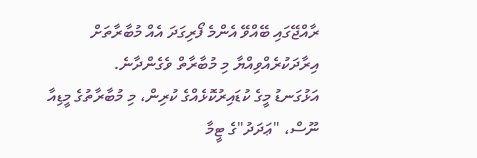ރާއްޖޭގައި ބޭއްވޭ އެންމެ ފޯރިގަދަ އެއް މުބާރާތަށް އިރާދަކުރެއްވިއްޔާ މި މުބާރާތް ވެގެންދާނެ.
އަޅުގަނޑު މީގެ ކުޑައިރުކޮޅެއްގެ ކުރިން، މި މުބާރާތުގެ މީޑިއާ ނޫސް، "ޢަދަދު"ގެ ޓީމާ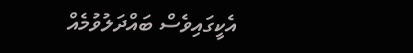އެކީގައިވެސް ބައްދަލުވުމެއް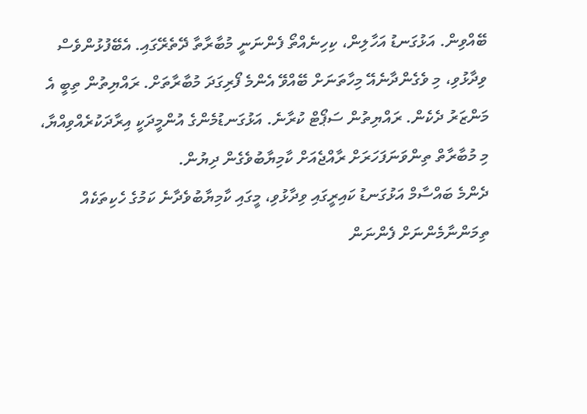ބޭއްވިން. އަޅުގަނޑު އަހާލިން، ކިހިނެއްތޯ ފެންނަނީ މުބާރާތާ ދޭތެރޭގައި. އެބޭފުޅުންވެސް ވިދާޅުވި، މި ވެގެންދާނެއޭ މިހާތަނަށް ބޭއްވޭ އެންމެ ފޯރިގަދަ މުބާރާތަށް. ރައްޔިތުން ތިބީ އެ މަންޒަރު ދެކެން. ރައްޔިތުން ސަޕޯޓް ކުރާނެ. އަޅުގަނޑުމެންގެ އުންމީދަކީ އިރާދަކުރެއްވިއްޔާ، މި މުބާރާތް ތިންވަނަފަހަރަށް ރާއްޖެއަށް ކާމިޔާބުވެގެން ދިޔުން.
ދެންމެ ބައްސާމް އަޅުގަނޑު ކައިރީގައި ވިދާޅުވި، މީގައި ކާމިޔާބުވެދާނެ ކަމުގެ ހެކިތަކެއް ތިމަންނާމެންނަށް ފެންނަން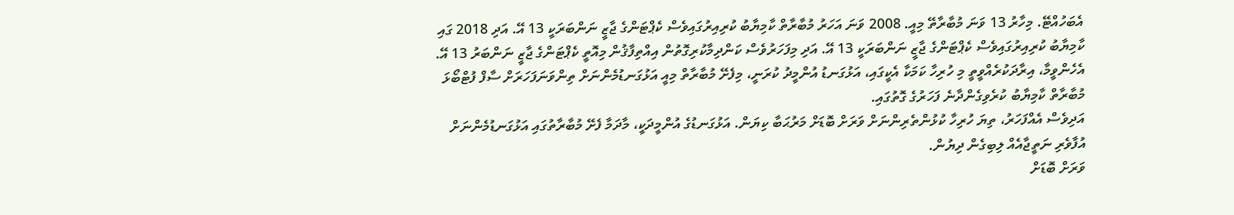އެބަހުއްޓޭ. މިހާރު 13 ވަނަ މުބާރާތޭ މިއީ. 2008 ވަނަ އަހަރު މުބާރާތް ކާމިޔާބު ކުރިއިރުގައިވެސް ކެޕްޓަންގެ ޖާޒީ ނަންބަރަކީ 13 އޭ. އަދި 2018 ގައި ކާމިޔާބު ކުރިއިރުގައިވެސް ކެޕްޓަންގެ ޖާޒީ ނަންބަރަކީ 13 އޭ. އަދި މިފަހަރުވެސް ކަންދިމާކުރިގޮތުން އިއްތިފާޤުން މިއޮތީ ކެޕްޓަންގެ ޖާޒީ ނަންބަރު 13 އޭ.
އެހެންވީމާ، އިރާދަކުރެއްވީތީ މި ހުރިހާ ކަމަކާ އެކީގައި، އަޅުގަނޑު އުންމީދު ކުރަނީ، މިފެށޭ މުބާރާތް މިއީ އަޅުގަނޑުމެންނަށް ތިންވަނަފަހަރަށް ސާފް ފުޓްބޯޅަ މުބާރާތް ކާމިޔާބު ކުރެވިގެންދާނެ ފަހަރުގެ ގޮތުގައި.
އަދިވެސް އެއްފަހަރު، ތިޔަ ހުރިހާ ކުޅުންތެރިންނަށް ވަރަށް ބޮޑަށް މަރުޙަބާ ކިޔަން. އަޅުގަނޑުގެ އުންމީދަކީ، މާދަމާ ފެށޭ މުބާރާތުގައި އަޅުގަނޑުމެންނަށް އުފާވެރި ނަތީޖާއެއް ލިބިގެން ދިޔުން.
ވަރަށް ބޮޑަށް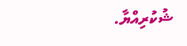ޝުކުރިއްޔާ.